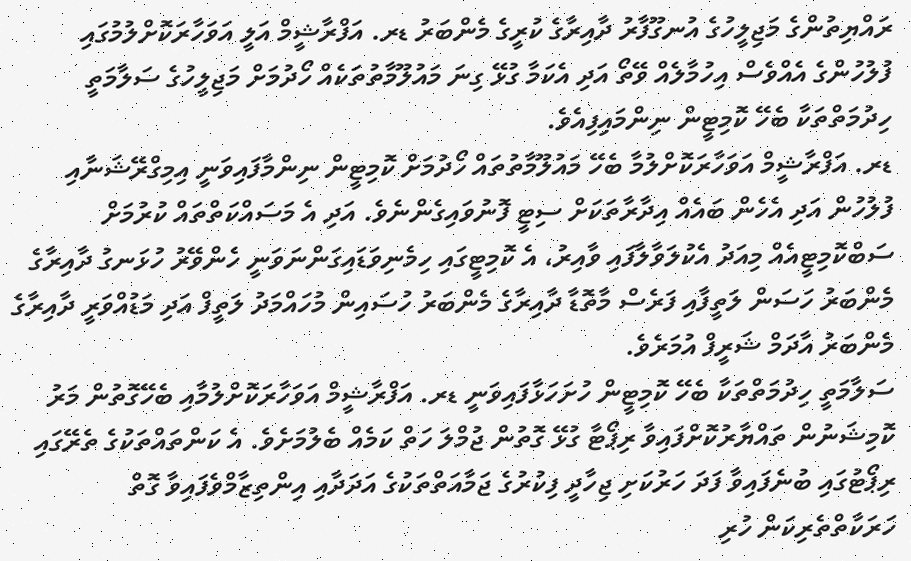ރައްޔިތުންގެ މަޖިލީހުގެ އުނގޫފާރު ދާއިރާގެ ކުރީގެ މެންބަރު ޑރ. އަފްރާޝީމް އަލީ އަވަހާރަކޮށްލުމުގައި ފުލުހުންގެ އެއްވެސް އިހުމާލެއް ވޭތޯ އަދި އެކަމާ ގުޅޭ ގިނަ މައުލޫމާތުތަކެއް ހޯދުމަށް މަޖިލީހުގެ ސަލާމަތީ ހިދުމަތްތަކާ ބެހޭ ކޮމިޓީން ނިންމައިފިއެވެ.
ޑރ. އަފްރާޝީމް އަވަހާރަކޮށްލުމާ ބެހޭ މައުލޫމާތުތައް ހޯދުމަށް ކޮމިޓީން ނިންމާފައިވަނީ އިމިގްރޭޝަނާއި ފުލުހުން އަދި އެހެން ބައެއް އިދާރާތަކަށް ސިޓީ ފޮނުވައިގެންނެވެ. އަދި އެ މަސައްކަތްތައް ކުރުމަށް ސަބްކޮމިޓީއެއް މިއަދު އެކުލަވާލާފައި ވާއިރު، އެ ކޮމިޓީގައި ހިމެނިވަޑައިގަންނަވަނީ ހެންވޭރު ހުޅަނގު ދާއިރާގެ މެންބަރު ހަސަން ލަތީފާއި ފަރެސް މާތޮޑާ ދާއިރާގެ މެންބަރު ހުސައިން މުހައްމަދު ލަތީފް އަދި މަޑުއްވަރީ ދާއިރާގެ މެންބަރު އާދަމް ޝަރީފް އުމަރެވެ.
ސަލާމަތީ ހިދުމަތްތަކާ ބެހޭ ކޮމިޓީން ހުށަހަޅާފައިވަނީ ޑރ. އަފްރާޝީމް އަވަހާރަކޮށްލުމާއި ބެހޭގޮތުން މަރު ކޮމިޝަނުން ތައްޔާރުކޮށްފައިވާ ރިޕޯޓާ ގުޅޭ ގޮތުން ޖުމްލަ ހަތް ކަމެއް ބެލުމަށެވެ. އެ ކަންތައްތަކުގެ ތެރޭގައި ރިޕޯޓުގައި ބުނެފައިވާ ފަދަ ހަރުކަށި ޖިހާދީ ފިކުރުގެ ޖަމާއަތްތަކުގެ އަދަދާއި އިންތިޒާމްވެފައިވާ ގޮތް ހަރަކާތްތެރިކަން ހުރި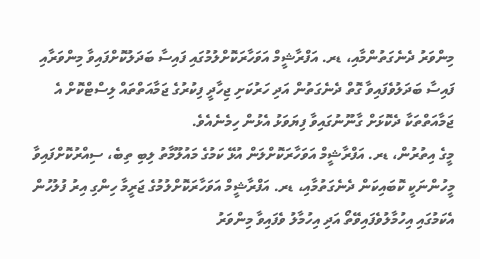މިންވަރު ދެނެގަތުންމާއި، ޑރ. އަފްރާޝީމް އަވަހާރަކޮށްލުމުގައި ފައިސާ ބަދަލުކޮށްފައިވާ މިންވަރާއި ފައިސާ ބަދަލުވެފައިވާ ގޮތް ދެނެގަތުން އަދި ހަރުކަށި ޖިހާދީ ފިކުރުގެ ޖަމާއަތްތައް ލިސްޓްކޮށް އެ ޖަމާއަތްތަކާ ދެކޮޅަށް ގާނޫނުގައިވާ ފިޔަވަޅު އެޅުން ހިމެނެއެވެ.
މީގެ އިތުރުން، ޑރ. އަފްރާޝީމް އަވަހާރަކޮށްލަން އުޅޭ ކަމުގެ މައުލޫމާތު ލިބި ތިބެ، ސިއްރުކޮށްފައިވާ މީހުންނަކީ ކޮބައިކަން ދެނެގަތުމާއި، ޑރ. އަފްރާޝީމް އަވަހާރަކޮށްލުމުގެ ޖަރީމާ ހިންގި އިރު ފުލުހުން އެކަމުގައި އިހުމާލުވެފައިވޭތޯ އަދި އިހުމާލު ވެފައިވާ މިންވަރު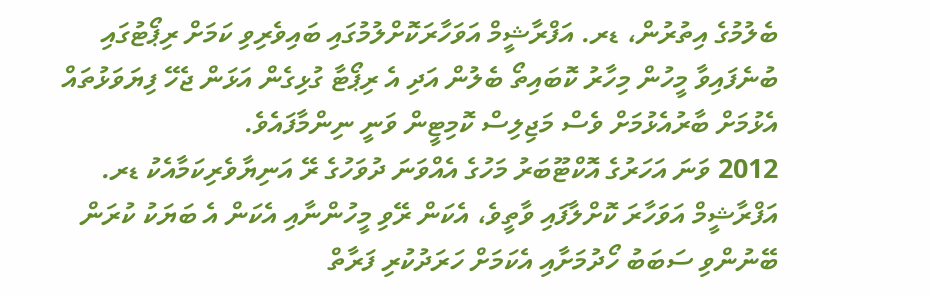ބެލުމުގެ އިތުރުން، ޑރ. އަފްރާޝީމް އަވަހާރަކޮށްލުމުގައި ބައިވެރިވި ކަމަށް ރިޕޯޓުގައި ބުނެފައިވާ މީހުން މިހާރު ކޮބައިތޯ ބެލުން އަދި އެ ރިޕޯޓާ ގުޅިގެން އަޅަން ޖެހޭ ފިޔަވަޅުތައް އެޅުމަށް ބާރުއެޅުމަށް ވެސް މަޖިލިސް ކޮމިޓީން ވަނީ ނިންމާފައެވެ.
2012 ވަނަ އަހަރުގެ އޮކްޓޫބަރު މަހުގެ އެއްވަނަ ދުވަހުގެ ރޭ އަނިޔާވެރިކަމާއެކު ޑރ. އަފްރާޝީމް އަވަހާރަ ކޮށްލާފައި ވާތީވެ، އެކަން ރޭވި މީހުންނާއި އެކަން އެ ބަޔަކު ކުރަން ބޭނުންވި ސަބަބު ހޯދުމަށާއި އެކަމަށް ހަރަދުކުރި ފަރާތް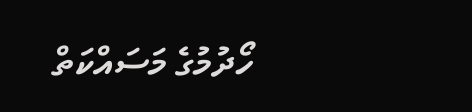ހޯދުމުގެ މަސައްކަތް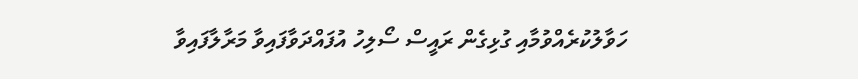ހަވާލުކުރެއްވުމާއި ގުޅިގެން ރައީސް ސޯލިހު އުފައްދަވާފައިވާ މަރާލާފައިވާ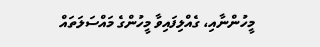މީހުންނާއި، ގެއްލިފައިވާ މީހުންގެ މައްސަލަތައް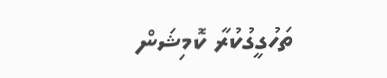ތަހުގީގުކުރާ ކޮމިޝަން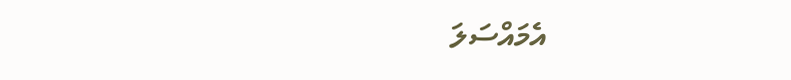އެމައްސަލަ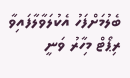ބެލުމަށްފަހު އެކުލަވާލާފައިވާ ރިޕޯޓް މިހާރު ވަނީ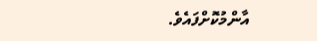އާންމުކޮށްފައެވެ.